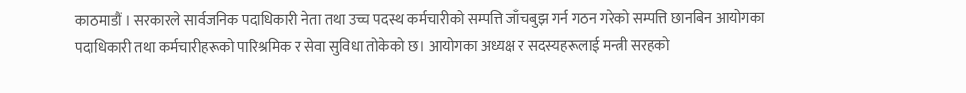काठमाडौं । सरकारले सार्वजनिक पदाधिकारी नेता तथा उच्च पदस्थ कर्मचारीको सम्पत्ति जाँचबुझ गर्न गठन गरेको सम्पत्ति छानबिन आयोगका पदाधिकारी तथा कर्मचारीहरूको पारिश्रमिक र सेवा सुविधा तोकेको छ। आयोगका अध्यक्ष र सदस्यहरूलाई मन्त्री सरहको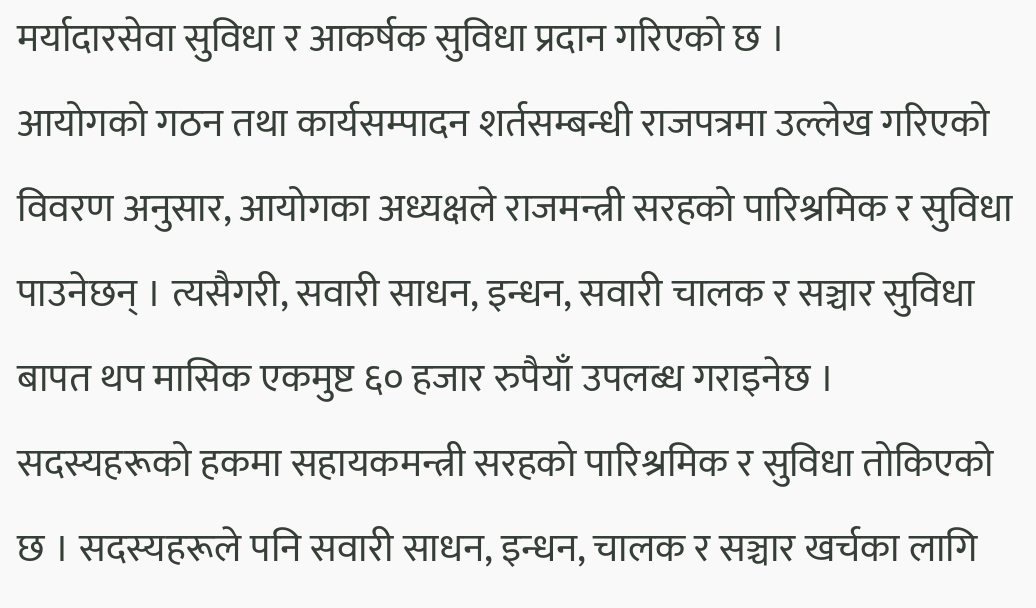मर्यादारसेवा सुविधा र आकर्षक सुविधा प्रदान गरिएको छ ।
आयोगको गठन तथा कार्यसम्पादन शर्तसम्बन्धी राजपत्रमा उल्लेख गरिएको विवरण अनुसार, आयोगका अध्यक्षले राजमन्त्री सरहको पारिश्रमिक र सुविधा पाउनेछन् । त्यसैगरी, सवारी साधन, इन्धन, सवारी चालक र सञ्चार सुविधा बापत थप मासिक एकमुष्ट ६० हजार रुपैयाँ उपलब्ध गराइनेछ ।
सदस्यहरूको हकमा सहायकमन्त्री सरहको पारिश्रमिक र सुविधा तोकिएको छ । सदस्यहरूले पनि सवारी साधन, इन्धन, चालक र सञ्चार खर्चका लागि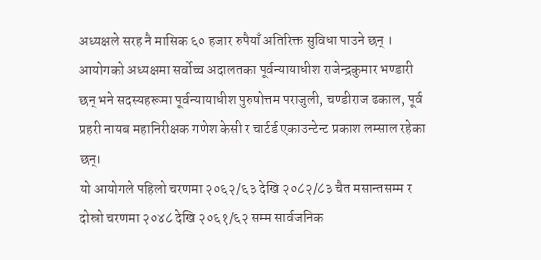अध्यक्षले सरह नै मासिक ६० हजार रुपैयाँ अतिरिक्त सुविधा पाउने छन् ।
आयोगको अध्यक्षमा सर्वोच्च अदालतका पूर्वन्यायाधीश राजेन्द्रकुमार भण्डारी छन् भने सदस्यहरूमा पूर्वन्यायाधीश पुरुषोत्तम पराजुली, चण्डीराज ढकाल, पूर्व प्रहरी नायब महानिरीक्षक गणेश केसी र चार्टर्ड एकाउन्टेन्ट प्रकाश लम्साल रहेका छन्।
यो आयोगले पहिलो चरणमा २०६२/६३ देखि २०८२/८३ चैत मसान्तसम्म र दोस्रो चरणमा २०४८ देखि २०६१/६२ सम्म सार्वजनिक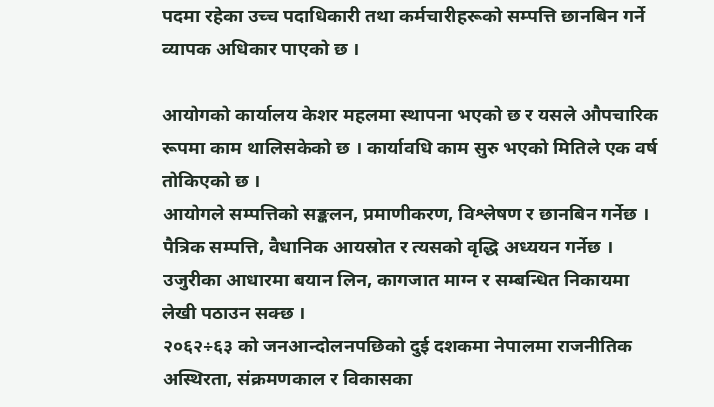पदमा रहेका उच्च पदाधिकारी तथा कर्मचारीहरूको सम्पत्ति छानबिन गर्ने व्यापक अधिकार पाएको छ ।

आयोगको कार्यालय केशर महलमा स्थापना भएको छ र यसले औपचारिक रूपमा काम थालिसकेको छ । कार्यावधि काम सुरु भएको मितिले एक वर्ष तोकिएको छ ।
आयोगले सम्पत्तिको सङ्कलन, प्रमाणीकरण, विश्लेषण र छानबिन गर्नेछ । पैत्रिक सम्पत्ति, वैधानिक आयस्रोत र त्यसको वृद्धि अध्ययन गर्नेछ । उजुरीका आधारमा बयान लिन, कागजात माग्न र सम्बन्धित निकायमा लेखी पठाउन सक्छ ।
२०६२÷६३ को जनआन्दोलनपछिको दुई दशकमा नेपालमा राजनीतिक अस्थिरता, संक्रमणकाल र विकासका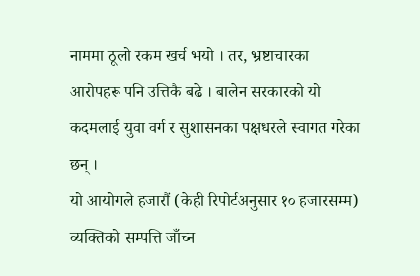नाममा ठूलो रकम खर्च भयो । तर, भ्रष्टाचारका आरोपहरू पनि उत्तिकै बढे । बालेन सरकारको यो कदमलाई युवा वर्ग र सुशासनका पक्षधरले स्वागत गरेका छन् ।
यो आयोगले हजारौं (केही रिपोर्टअनुसार १० हजारसम्म) व्यक्तिको सम्पत्ति जाँच्न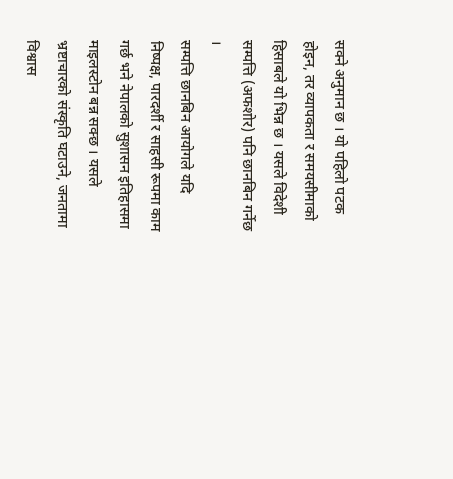सक्ने अनुमान छ । यो पहिलो पटक होइन, तर व्यापकता र समयसीमाको हिसाबले यो भिन्न छ । यसले विदेशी सम्पत्ति (अफशोर) पनि छानबिन गर्नेछ ।
सम्पत्ति छानबिन आयोगले यदि निष्पक्ष, पारदर्शी र साहसी रूपमा काम गर्छ भने नेपालको सुशासन इतिहासमा माइलस्टोन बन्न सक्छ । यसले भ्रष्टाचारको संस्कृति घटाउने, जनतामा विश्वास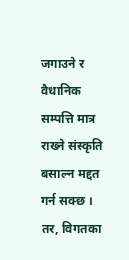जगाउने र वैधानिक सम्पत्ति मात्र राख्ने संस्कृति बसाल्न मद्दत गर्न सक्छ ।
तर, विगतका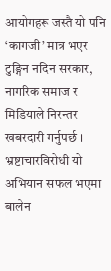आयोगहरू जस्तै यो पनि ‘कागजी’ मात्र भएर टुङ्गिन नदिन सरकार, नागरिक समाज र मिडियाले निरन्तर खबरदारी गर्नुपर्छ । भ्रष्टाचारविरोधी यो अभियान सफल भएमा बालेन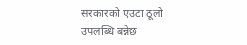सरकारको एउटा ठूलो उपलब्धि बन्नेछ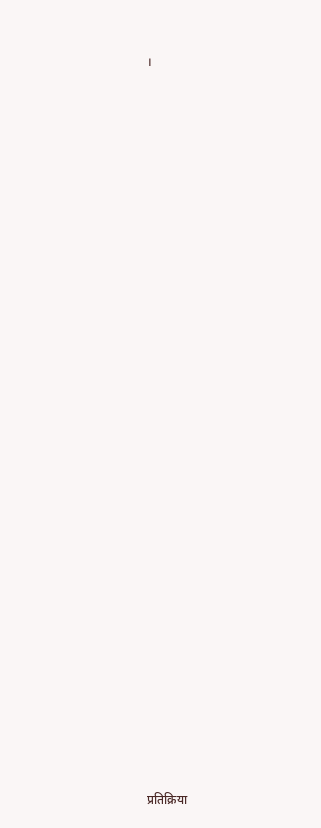।





























प्रतिक्रिया